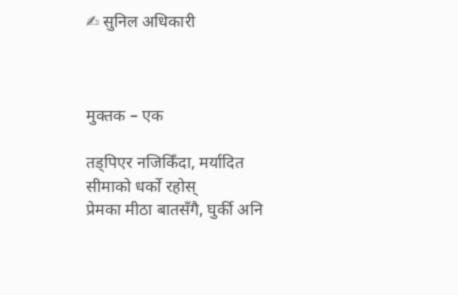✍ सुनिल अधिकारी



मुक्तक – एक

तड्पिएर नजिकिँदा, मर्यादित सीमाको धर्को रहोस्
प्रेमका मीठा बातसँगै, घुर्की अनि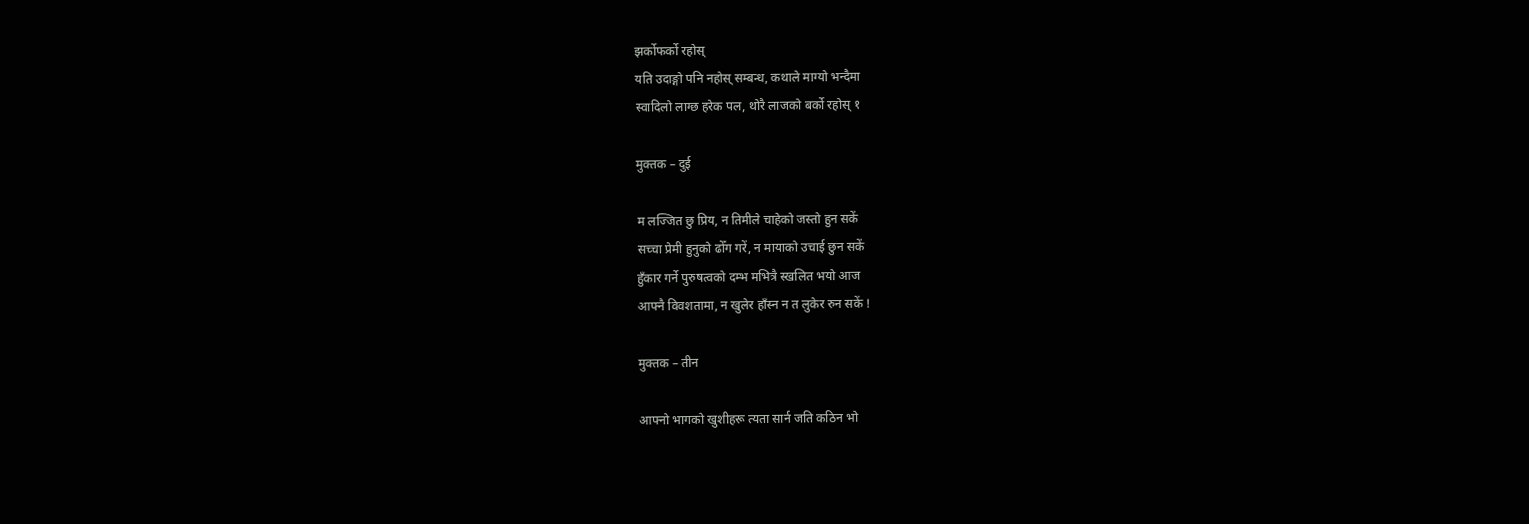झर्कोफर्को रहोस्
यति उदाङ्गो पनि नहोस् सम्बन्ध, कथाले माग्यो भन्दैमा
स्वादिलो लाग्छ हरेक पल, थोरै लाजको बर्को रहोस् १

मुक्तक – दुई

म लज्जित छु प्रिय, न तिमीले चाहेको जस्तो हुन सकें
सच्चा प्रेमी हुनुको ढोँग गरें, न मायाको उचाई छुन सकें
हुँकार गर्ने पुरुषत्वको दम्भ मभित्रै स्खलित भयो आज
आफ्नै विवशतामा, न खुलेर हाँस्न न त लुकेर रुन सकें !

मुक्तक – तीन

आफ्नो भागको खुशीहरू त्यता सार्न जति कठिन भो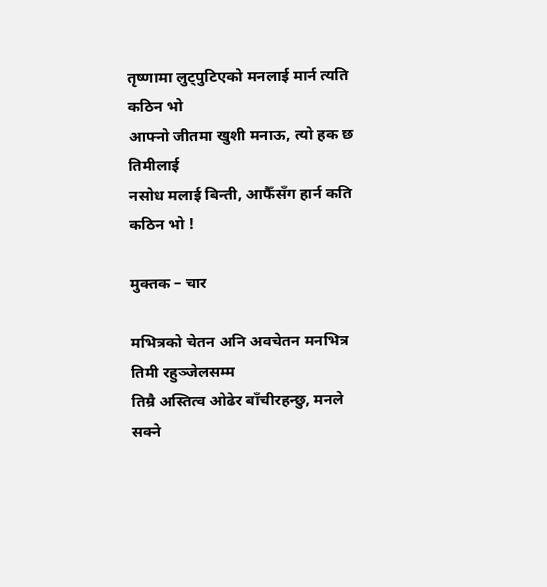तृष्णामा लुट्पुटिएको मनलाई मार्न त्यति कठिन भो
आफ्नो जीतमा खुशी मनाऊ, त्यो हक छ तिमीलाई
नसोध मलाई बिन्ती, आफैँसँग हार्न कति कठिन भो !

मुक्तक – चार

मभित्रको चेतन अनि अवचेतन मनभित्र तिमी रहुञ्जेलसम्म
तिम्रै अस्तित्व ओढेर बाँचीरहन्छु, मनले सक्ने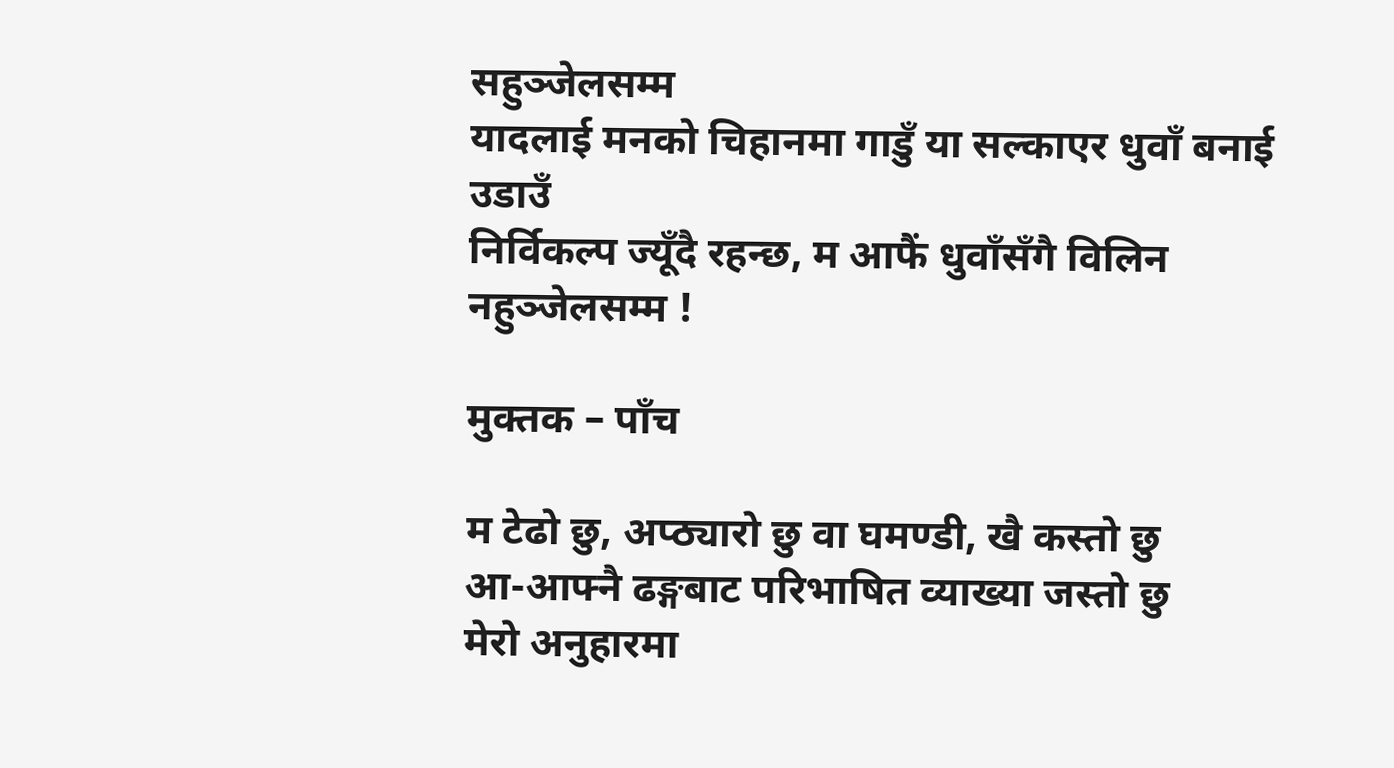सहुञ्जेलसम्म
यादलाई मनको चिहानमा गाडुँ या सल्काएर धुवाँ बनाई उडाउँ
निर्विकल्प ज्यूँदै रहन्छ, म आफैं धुवाँसँगै विलिन नहुञ्जेलसम्म !

मुक्तक – पाँच

म टेढो छु, अप्ठ्यारो छु वा घमण्डी, खै कस्तो छु
आ-आफ्नै ढङ्गबाट परिभाषित व्याख्या जस्तो छु
मेरो अनुहारमा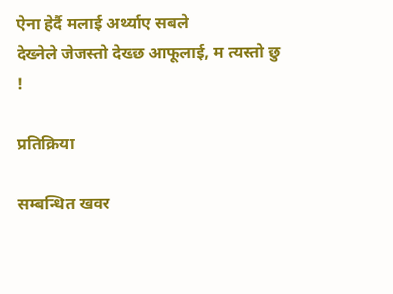ऐना हेर्दै मलाई अर्थ्याए सबले
देख्नेले जेजस्तो देख्छ आफूलाई, म त्यस्तो छु !

प्रतिक्रिया

सम्बन्धित खवर